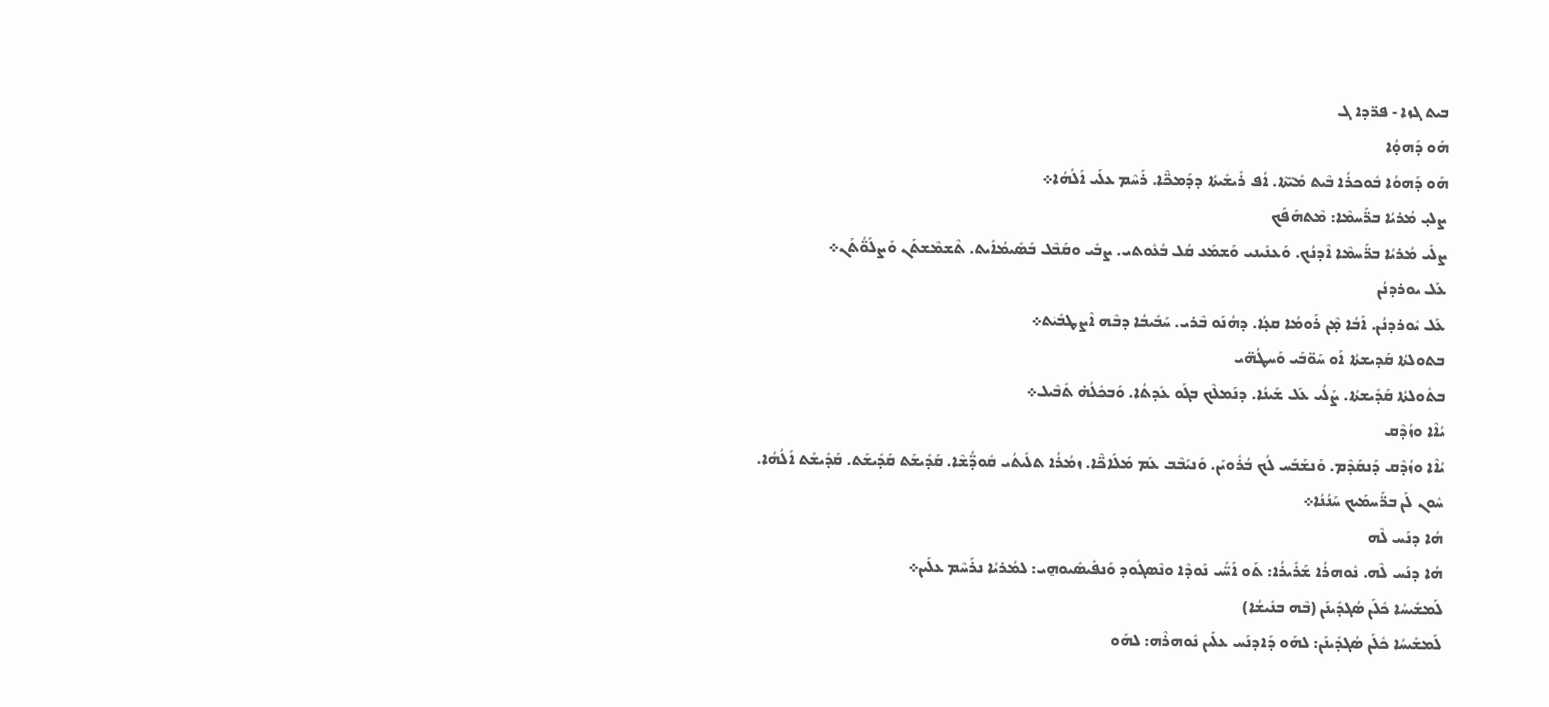ܒܝܬ ܓܙܐ - ܦܪ̈ܕܐ ܓ
ܗܰܘ ܕܰܗܘ̣ܳܐ
ܗܰܘ ܕܰܗܘܳܐ ܒܽܘܟܪܳܐ ܒܶܝܬ ܡܺܝ̈ܬܶܐ. ܐܳܦ ܪܺܝܫܺܝܬܳܐ ܕܕܰܡܟ̈ܶܐ. ܪܰܚܶܡ ܥܠܰܝ ܐܰ‌ܠܳܗܳܐ܀
ܨܠܝ̣ ܡܳܪܝܳܐ ܒܪ̈ܰܚܡܶܐ: ܡܶܬܗܰܦܰܟ
ܨܠܺܝ ܡܳܪܝܳܐ ܒܪ̈ܰܚܡܶܐ ܐܶܕܢܳܟ. ܘܰܥܢܺܝܢܝ ܘܰܫܡܰܥ ܩܳܠ ܒܳܥܽܘܬܝ. ܨܒܺܝ ܘܩܰܒܶܠ ܒܰܣܺܝܡܳܐܺܝܬ. ܬܶܫܡܶܫܬܰܢ ܘܰܨܠܰܘ̈ܳܬܰܢ܀
ܥܰܠ ܝܘܪܕܢܳܢ
ܥܰܠ ܝܽܘܪܕܢܳܢ. ܐܰܒܳܐ ܡ̣ܶܢ ܪܰܘܡܳܐ ܩܥ̣ܳܐ. ܕܗܳܢܰܘ ܒܶܪܝ. ܚܰܒܺܝܒܳܐ ܕܒܶܗ ܐܶܨܛܒܺܝܿܬ܀
ܒܬܘܠܬܳܐ ܩܰܕܝܫܬܳܐ ܐܰܘ ܚܰܘ̈ܒܰܝ ܘܰܚܛܳܗ̈ܝ
ܒܬܽܘܠܬܳܐ ܩܰܕܺܝܫܬܳܐ. ܨܰܠܳܝ ܥܰܠ ܫܰܝܢܳܐ. ܕܢܰܡܠܶܟ ܒܓܰܘ ܥܺܕܬܳܐ. ܘܰܒܟܽܠܳܗ̇ ܬܺܒܶܝܠ܀
ܝܳܐܶܐ ܘܙܳܕܶܩ
ܝܳܐܶܐ ܘܙܳܕܶܩ ܕܰܢܩܰܕܶܡ. ܘܰܢܫܰܒܰܚ ܠܳܟ ܒܳܪܽܘܝܰܢ. ܘܰܢܝܰܒܶܒ ܥܰܡ ܡܰܠܰܐܟ̈ܶܐ. ܙܡܳܪܳܐ ܬܠܺܝܬܳܝ ܩܽܘܕ̈ܳܫܶܐ. ܩܰܕܺܝܫܰܬ ܩܰܕܺܝܫܰܬ. ܩܰܕܺܝܫܰܬ ܐܰ‌ܠܳܗܳܐ. ܚܽܘܢ ܠܰܢ ܒܪ̈ܰܚܡܰܝܟ ܚܰܢܳܢܳܐ܀
ܗܳܐ ܕܢܰܚ ܠܶܗ
ܗܳܐ ܕܢܰܚ ܠܶܗ. ܢܽܘܗܪܳܐ ܫܰܪܺܝܪܳܐ: ܬܰܘ ܐܰܚ̈ܰܝ ܢܰܘܕܶܐ ܘܢܶܣܓܽܘܕ ܘܰܢܦܺܝܣܺܝܘܗ̱ܝ: ܠܡܳܪܝܳܐ ܢܪܰܚܶܡ ܥܠܰܝܢ܀
ܠܰܡܫܺܝܚܳܐ ܟܽܠܰܢ ܣܳܓܕܺܝܢܰܢ (ܒܶܗ ܒܢܺܝܫܳܐ)
ܠܰܡܫܺܝܚܳܐ ܟܽܠܰܢ ܣܳܓܕܺܝܢܰܢ: ܠܗܰܘ ܕܰܐܕܢܰܚ ܥܠܰܝܢ ܢܽܘܗܪܶܗ: ܠܗܰܘ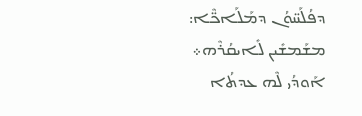ܕܦܳܠܰܚ̈ܘܳܢ ܕܡܰܠܰܐܟ̈ܶܐ: ܡܫܰܡܫܺܝܢ ܠܺܐܝܩܳܪܶܗ܀
ܐܰܘܕܳܝ ܠܶܗ ܥܕܬܳܐ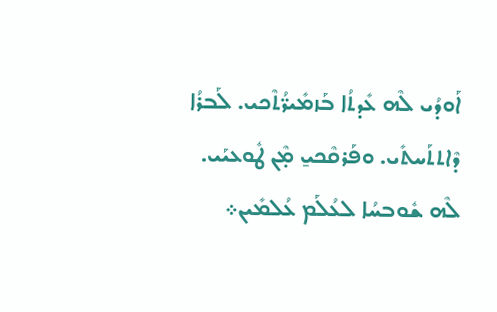ܐܰܘܕܳܝ ܠܶܗ ܥܺܕܬܳܐ ܒܰܙܡܺܝܪ̈ܳܬܶܟܝ. ܠܰܒܪܳܐ ܕܶܐܬܬܰܚܬܺܝ. ܘܦܰܪܩܶܟܝ̱ ܡ̣ܶܢ ܛܽܘܥܝܰܝ. ܠܶܗ ܫܽܘܒܚܳܐ ܠܥܳܠܰܡ ܥܳܠܡܺܝܢ܀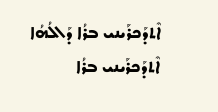ܐܶܬܕܰܟܪܰܝܢܝ ܒܪܳܐ ܕܰܐܠܳܗܳܐ
ܐܶܬܕܰܟܪܰܝܢܝ ܒܪܳܐ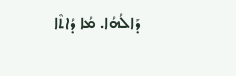ܕܰܐ‌ܠܳܗܳܐ. ܡܳܐ ܕܳܐܬܶܐ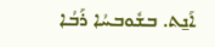ܐܰܢ̱ܬ. ܒܫܽܘܒܚܳܐ ܪܰܒܳܐ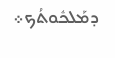ܕܡܰܠܟܽܘܬܳܟ܀